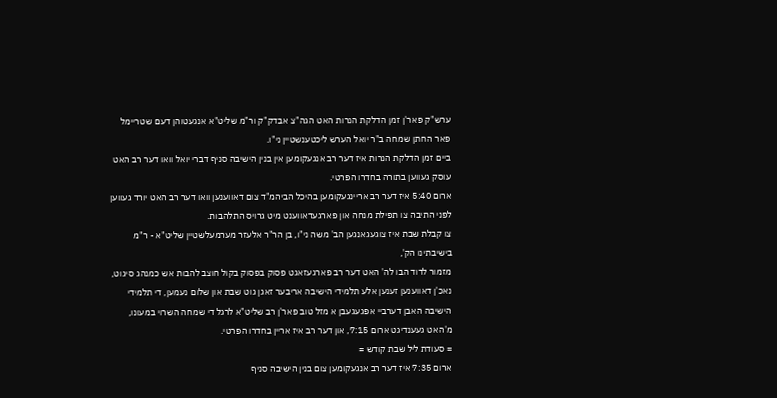ערש"ק פאר'ן זמן הדלקת הנרות האט הגה"צ אבדק"ק ור"מ שליט"א אנגעטוהן דעם שטריימל פאר החתן שמחה ב"ר יואל הערש ליכטענשטיין ני"ו.
ביים זמן הדלקת הנרות איז דער רב אנגעקומען אין בנין הישיבה סניף דברי יואל וואו דער רב האט עוסק געווען בתורה בחדרו הפרטי.
ארום 5:40 איז דער רב אריינגעקומען בהיכל הביהמ"ד צום דאווענען וואו דער רב האט יורד געווען לפני התיבה צו תפילת מנחה און פארגעדאווענט מיט גרויס התלהבות.
צו קבלת שבת איז צוגעגאנגען הב' משה ני"ו, בן הר"ר אלעזר מערמעלשטיין שליט"א - ר"מ בישיבתינו הק',
מזמור לדוד הבו לה' האט דער רב פארגעזאגט פסוק בפסוק בקול חוצב להבות אש כמנהג סיגוט,
נאכ'ן דאווענען זענען אלע תלמידי הישיבה אריבער זאגן גוט שבת און שלום נעמען, די תלמידי הישיבה האבן דערביי אפגעגעבן א מזל טוב פאר'ן רב שליט"א לרגל די שמחה השרוי במעונו,
מ'האט געענדיגט ארום 7:15, און דער רב איז אריין בחדרו הפרטי.
= סעודת ליל שבת קודש =
ארום 7:35 איז דער רב אנגעקומען צום בנין הישיבה סניף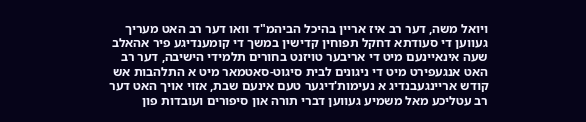ויואל משה, דער רב איז אריין בהיכל הביהמ"ד וואו דער רב האט מעריך געווען די סעודתא דחקל תפוחין קדישין במשך די קומענדיגע פיר אהאלב שעה אינאיינעם מיט די אריבער טויזנט בחורים תלמידי הישיבה, דער רב האט אנגעפירט מיט די ניגונים לבית סיגוט-סאטמאר מיט א התלהבות אש קודש אריינגעבנדיג א נעימות'דיגער טעם אינעם שבת, אזוי אויך האט דער רב עטליכע מאל משמיע געווען דברי תורה און סיפורים ועובדות פון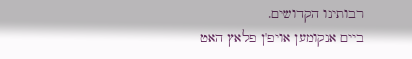רבותינו הקדושים.
ביים אנקומען אויפ'ן פלאץ האט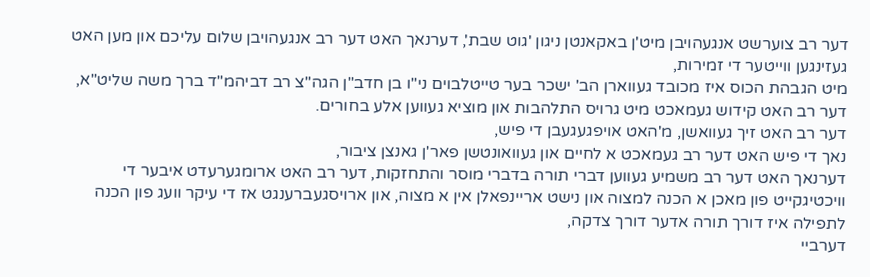דער רב צוערשט אנגעהויבן מיט'ן באקאנטן ניגון 'גוט שבת', דערנאך האט דער רב אנגעהויבן שלום עליכם און מען האט געזינגען ווייטער די זמירות,
מיט הגבהת הכוס איז מכובד געווארן הב' ישכר בער טייטלבוים ני"ו בן חדב"ן הגה"צ רב דביהמ"ד ברך משה שליט"א,
דער רב האט קידוש געמאכט מיט גרויס התלהבות און מוציא געווען אלע בחורים.
דער רב האט זיך געוואשן, מ'האט אויפגעגעבן די פיש,
נאך די פיש האט דער רב געמאכט א לחיים און געוואונטשן פאר'ן גאנצן ציבור,
דערנאך האט דער רב משמיע געווען דברי תורה בדברי מוסר והתחזקות, דער רב האט ארומגערעדט איבער די וויכטיגקייט פון מאכן א הכנה למצוה און נישט אריינפאלן אין א מצוה, און ארויסגעברענגט אז די עיקר וועג פון הכנה לתפילה איז דורך תורה אדער דורך צדקה,
דערביי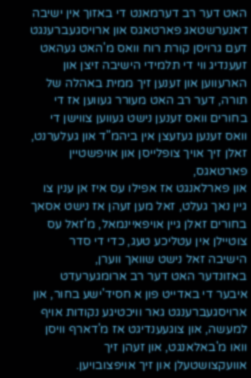האט דער רב דערמאנט די באזוך אין ישיבה דאנערשטאג פארטאגס און ארויסגעברענגט דעם גרויסן קורת רוח וואס מ'האט געהאט זעענדיג ווי די תלמידי הישיבה זיצן און הארעווען און זענען זיך ממית באהלה של תורה, דער רב האט מעורר געווען אז די בחורים וואס זענען נישט געווען צווישן די וואס זענען געזעצן אין ביהמ"ד און געלערנט, זאלן זיך אויך צופלייסן און אויפשטיין פארטאגס,
און פארלאנגט אז אפילו עס איז אן ענין צו גיין נאך געלט, זאל מען זעהן אז נישט אסאך בחורים זאלן גיין אויפאיינמאל, מ'זאל עס צוטיילן אין עטליכע טעג, כדי די סדר הישיבה זאל נישט שוואך ווערן,
באזונדער האט דער רב ארומגערעדט איבער די באדייט פון א חסיד'ישע בחור, און ארויסגעברענגט גאר וויכטיגע נקודות אויף למעשה, און צוגעענדיגט אז מ'דארף וויסן וואו מ'באלאנגט, און זעהן זיך אוועקצושטעלן און זיך אויפצובויען.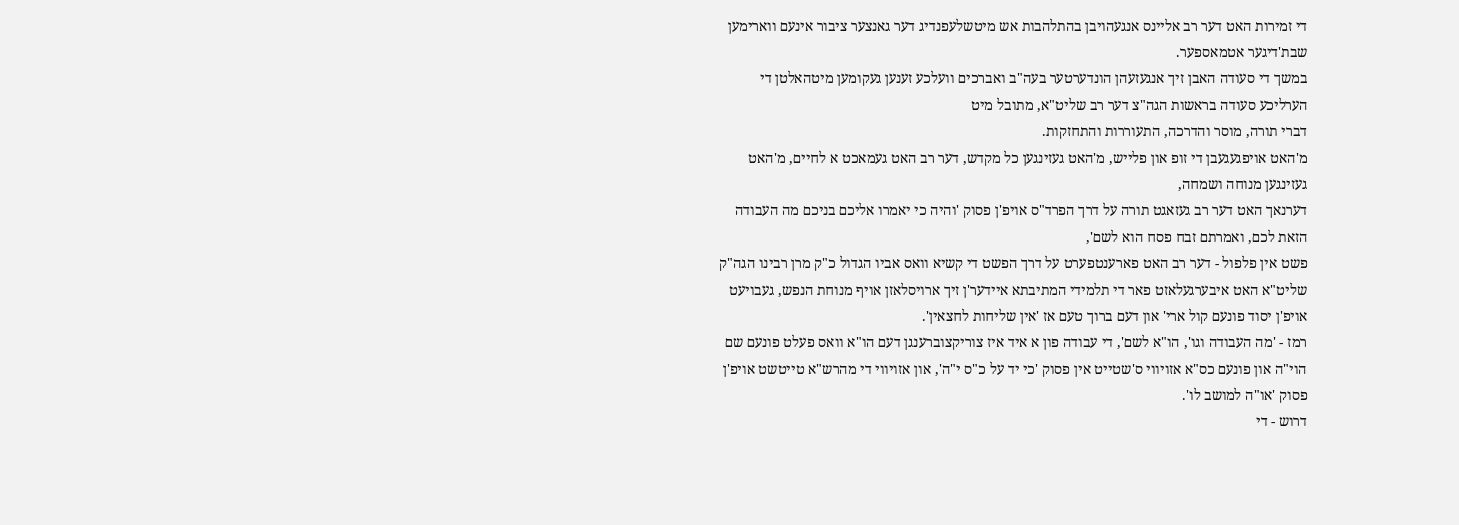די זמירות האט דער רב אליינס אנגעהויבן בהתלהבות אש מיטשלעפנדיג דער גאנצער ציבור אינעם ווארימען שבת'דיגער אטמאספער.
במשך די סעודה האבן זיך אנגעזעהן הונדערטער בעה"ב ואברכים וועלכע זענען געקומען מיטהאלטן די הערליכע סעודה בראשות הגה"צ דער רב שליט"א, מתובל מיט
דברי תורה, מוסר והדרכה, התעוררות והתחזקות.
מ'האט אויפגעגעבן די זופ און פלייש, מ'האט געזינגען כל מקדש, דער רב האט געמאכט א לחיים, מ'האט געזינגען מנוחה ושמחה,
דערנאך האט דער רב געזאגט תורה על דרך הפרד"ס אויפ'ן פסוק 'והיה כי יאמרו אליכם בניכם מה העבודה הזאת לכם, ואמרתם זבח פסח הוא לשם',
פשט אין פלפול - דער רב האט פארענטפערט על דרך הפשט די קשיא וואס אביו הגדול כ"ק מרן רבינו הגה"ק שליט"א האט איבערגעלאזט פאר די תלמידי המתיבתא איידער'ן זיך ארויסלאזן אויף מנוחת הנפש, געבויעט אויפ'ן יסוד פונעם קול ארי' און דעם ברוך טעם אז 'אין שליחות לחצאין'.
רמז - 'מה העבודה וגו', הו"א לשם', די עבודה פון א איד איז צוריקצוברענגן דעם הו"א וואס פעלט פונעם שם הוי"ה און פונעם כס"א אזויווי ס'שטייט אין פסוק 'כי יד על כ"ס י"ה', און אזויווי די מהרש"א טייטשט אויפ'ן פסוק 'או"ה למושב לו'.
דרוש - די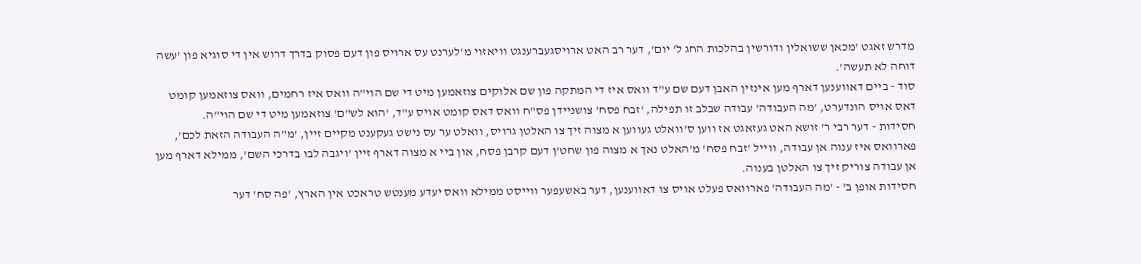מדרש זאגט 'מכאן ששואלין ודורשין בהלכות החג ל' יום', דער רב האט ארויסגעברענגט וויאזוי מ'לערנט עס ארויס פון דעם פסוק בדרך דרוש אין די סוגיא פון 'עשה דוחה לא תעשה'.
סוד - ביים דאווענען דארף מען אינזין האבן דעם שם ע"ד וואס איז די המתקה פון שם אלוקים צוזאמען מיט די שם הוי"ה וואס איז רחמים, וואס צוזאמען קומט דאס אויס הונדערט, 'מה העבודה' עבודה שבלב זו תפילה, 'זבח פסח' צושניידן פס"ח וואס דאס קומט אויס ע"ד, 'הוא לש"ם' צוזאמען מיט די שם הוי"ה.
חסידות - דער רבי ר' זושא האט געזאגט אז ווען ס'וואלט געווען א מצוה זיך צו האלטן גרויס, וואלט ער עס נישט געקענט מקיים זיין, 'מ"ה העבודה הזאת לכם', פארוואס איז ענוה אן עבודה, ווייל 'זבח פסח' מ'האלט נאך א מצוה פון שחט'ן דעם קרבן פסח, און ביי א מצוה דארף זיין 'ויגבה לבו בדרכי השם', ממילא דארף מען אן עבודה צוריק זיך צו האלטן בענוה.
חסידות אופן ב' - 'מה העבודה' פארוואס פעלט אויס צו דאווענען, דער באשעפער ווייסט ממילא וואס יעדע מענטש טראכט אין הארץ, 'פה סח' דער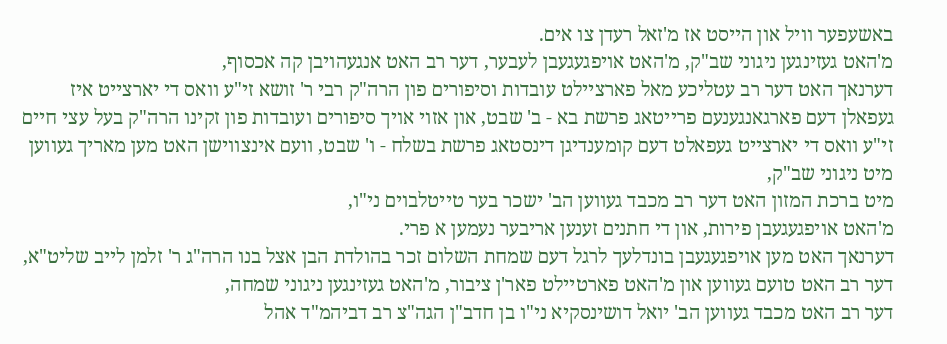באשעפער וויל און הייסט אז מ'זאל רעדן צו אים.
מ'האט געזינגען ניגוני שב"ק, מ'האט אויפגעגעבן לעבער, דער רב האט אנגעהויבן קה אכסוף,
דערנאך האט דער רב עטליכע מאל פארציילט עובדות וסיפורים פון הרה"ק רבי ר' זושא זי"ע וואס די יארצייט איז געפאלן דעם פארגאנגענעם פרייטאג פרשת בא - ב' שבט, און אזוי אויך סיפורים ועובדות פון זקינו הרה"ק בעל עצי חיים זי"ע וואס די יארצייט געפאלט דעם קומענדיגן דינסטאג פרשת בשלח - ו' שבט, וועם אינצווישן האט מען מאריך געווען מיט ניגוני שב"ק,
מיט ברכת המזון האט דער רב מכבד געווען הב' ישכר בער טייטלבוים ני"ו,
מ'האט אויפגעגעבן פירות, און די חתנים זענען אריבער נעמען א פרי.
דערנאך האט מען אויפגעגעבן בונדלעך לרגל דעם שמחת השלום זכר בהולדת הבן אצל בנו הרה"ג ר' זלמן לייב שליט"א, דער רב האט טועם געווען און מ'האט פארטיילט פאר'ן ציבור, מ'האט געזינגען ניגוני שמחה,
דער רב האט מכבד געווען הב' יואל דושינסקיא ני"ו בן חדב"ן הגה"צ רב דביהמ"ד אהל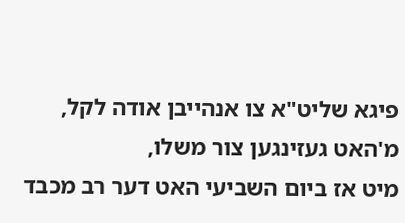פיגא שליט"א צו אנהייבן אודה לקל, מ'האט געזינגען צור משלו,
מיט אז ביום השביעי האט דער רב מכבד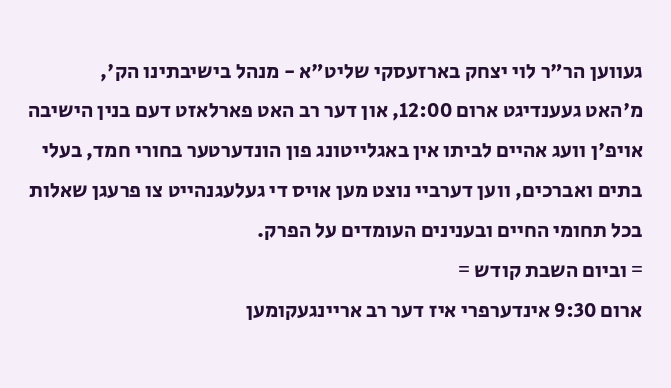געווען הר"ר לוי יצחק בארזעסקי שליט"א - מנהל בישיבתינו הק',
מ'האט געענדיגט ארום 12:00, און דער רב האט פארלאזט דעם בנין הישיבה אויפ'ן וועג אהיים לביתו אין באגלייטונג פון הונדערטער בחורי חמד, בעלי בתים ואברכים, ווען דערביי נוצט מען אויס די געלעגנהייט צו פרעגן שאלות בכל תחומי החיים ובענינים העומדים על הפרק.
= וביום השבת קודש =
ארום 9:30 אינדערפרי איז דער רב אריינגעקומען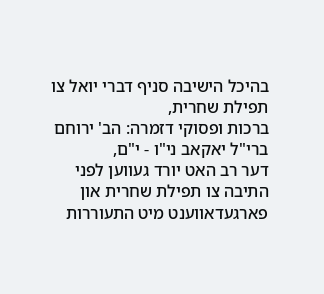בהיכל הישיבה סניף דברי יואל צו תפילת שחרית,
ברכות ופסוקי דזמרה: הב' ירוחם ברי"ל יאקאב ני"ו - י"ם,
דער רב האט יורד געווען לפני התיבה צו תפילת שחרית און פארגעדאווענט מיט התעוררות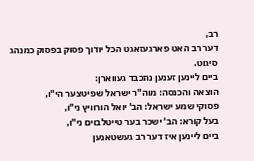רב,
דער רב האט פארגעזאגט הכל יודוך פסוק בפסוק כמנהג סיגוט.
ביים ליינען זענען נתכבד געווארן:
הוצאה והכנסה: מוה"ר ישראל שפיטצער הי"ו,
פסוקי שמע ישראל: הב' יואל הורוויץ ני"ו,
בעל קורא: הב' ישכר בער טייטלבוים ני"ו,
ביים ליינען איז דער רב געשטאנען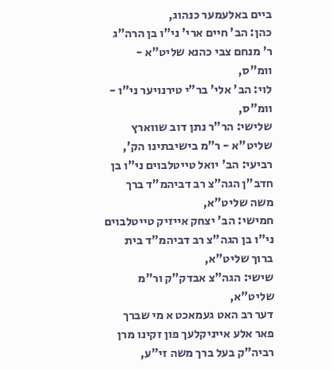ביים באלעמער כנהוג,
כהן: הב' חיים ארי' ני"ו בן הרה"ג ר' מנחם צבי כהנא שליט"א - וומ"ס,
לוי: הב' אלי' בר"י טירנויער ני"ו - וומ"ס,
שלישי: הר"ר נתן דוב שווארץ שליט"א - ר"מ בישיבתינו הק',
רביעי: הב' יואל טייטלבוים ני"ו בן חדב"ן הגה"צ רב דביהמ"ד ברך משה שליט"א,
חמישי: הב' יצחק אייזיק טייטלבוים ני"ו בן הגה"צ רב דביהמ"ד בית ברוך שליט"א,
שישי: הגה"צ אבדק"ק ור"מ שליט"א,
דער רב האט געמאכט א מי שברך פאר אלע אייניקלעך פון זקינו מרן רביה"ק בעל ברך משה זי"ע,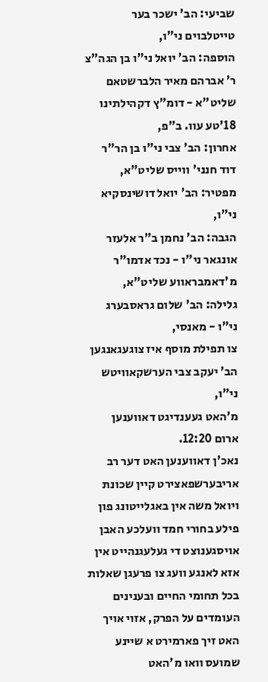שביעי: הב' ישכר בער טייטלבוים ני"ו,
הוספה: הב' יואל ני"ו בן הגה"צ ר' אברהם מאיר הלברשטאם שליט"א - דומ"ץ דקהילתינו 18'טע עוו. ב"פ,
אחרון: הב' צבי ני"ו בן הר"ר דוד חנני' ווייס שליט"א,
מפטיר: הב' יואל דושינסקיא ני"ו,
הגבה: הב' נחמן ב"ר אלעזר אונגאר ני"ו - נכד אדמו"ר מ'דאמבראווע שליט"א,
גלילה: הב' שלום גראסבערג ני"ו - מאנסי,
צו תפילת מוסף איז צוגעגאנגען הב' יעקב צבי הערשקאוויטש ני"ו,
מ'האט געענדיגט דאווענען ארום 12:20.
נאכ'ן דאווענען האט דער רב אריבערשפאצירט קיין שכונת ויואל משה אין באגלייטונג פון פילע בחורי חמד וועלכע האבן אויסגענוצט די געלעגנהייט אין אזא לאנגע וועג צו פרעגן שאלות בכל תחומי החיים ובענינים העומדים על הפרק, אזוי אויך האט זיך פארמירט א שיינע שמועס וואו מ'האט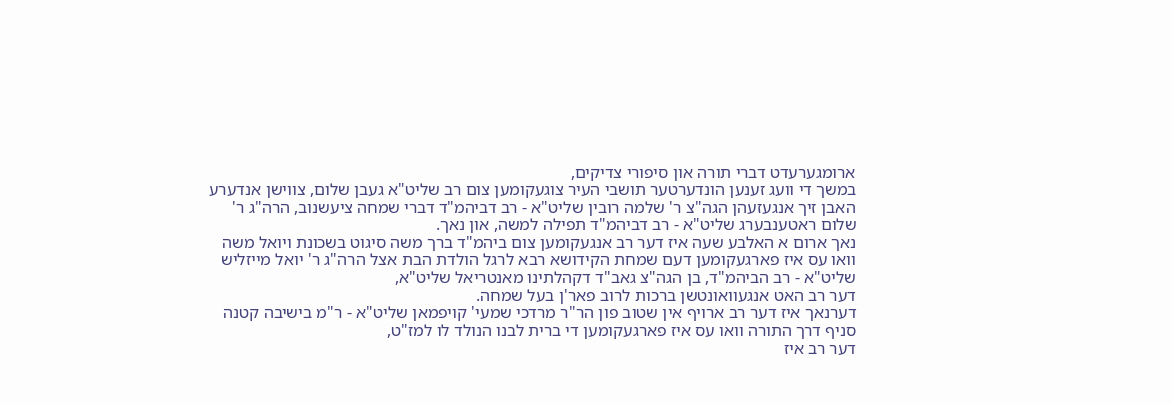ארומגערעדט דברי תורה און סיפורי צדיקים,
במשך די וועג זענען הונדערטער תושבי העיר צוגעקומען צום רב שליט"א געבן שלום, צווישן אנדערע האבן זיך אנגעזעהן הגה"צ ר' שלמה רובין שליט"א - רב דביהמ"ד דברי שמחה ציעשנוב, הרה"ג ר' שלום ראטענבערג שליט"א - רב דביהמ"ד תפילה למשה, און נאך.
נאך ארום א האלבע שעה איז דער רב אנגעקומען צום ביהמ"ד ברך משה סיגוט בשכונת ויואל משה וואו עס איז פארגעקומען דעם שמחת הקידושא רבא לרגל הולדת הבת אצל הרה"ג ר' יואל מייזליש שליט"א - רב הביהמ"ד, בן הגה"צ גאב"ד דקהלתינו מאנטריאל שליט"א,
דער רב האט אנגעוואונטשן ברכות לרוב פאר'ן בעל שמחה.
דערנאך איז דער רב ארויף אין שטוב פון הר"ר מרדכי שמעי' קויפמאן שליט"א - ר"מ בישיבה קטנה סניף דרך התורה וואו עס איז פארגעקומען די ברית לבנו הנולד לו למז"ט,
דער רב איז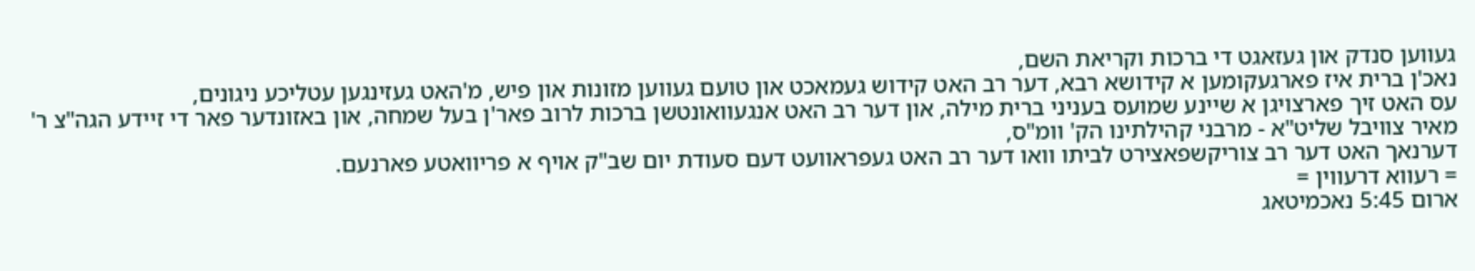געווען סנדק און געזאגט די ברכות וקריאת השם,
נאכ'ן ברית איז פארגעקומען א קידושא רבא, דער רב האט קידוש געמאכט און טועם געווען מזונות און פיש, מ'האט געזינגען עטליכע ניגונים,
עס האט זיך פארצויגן א שיינע שמועס בעניני ברית מילה, און דער רב האט אנגעוואונטשן ברכות לרוב פאר'ן בעל שמחה, און באזונדער פאר די זיידע הגה"צ ר' מאיר צוויבל שליט"א - מרבני קהילתינו הק' וומ"ס,
דערנאך האט דער רב צוריקשפאצירט לביתו וואו דער רב האט געפראוועט דעם סעודת יום שב"ק אויף א פריוואטע פארנעם.
= רעווא דרעווין =
ארום 5:45 נאכמיטאג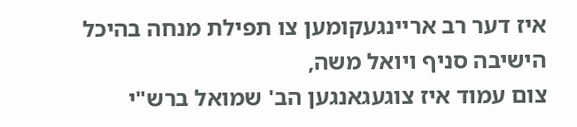איז דער רב אריינגעקומען צו תפילת מנחה בהיכל הישיבה סניף ויואל משה,
צום עמוד איז צוגעגאנגען הב' שמואל ברש"י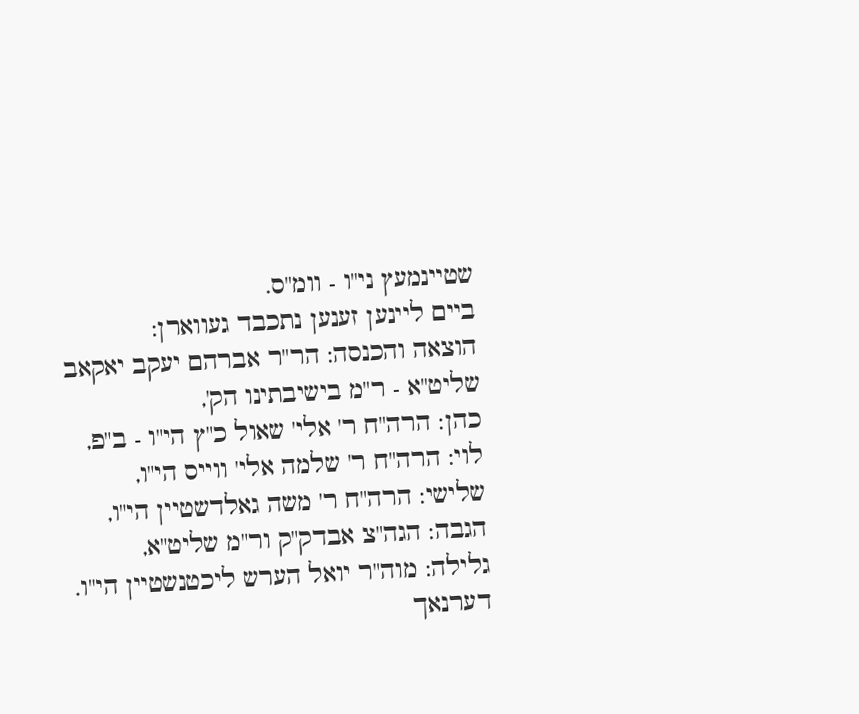שטיינמעץ ני"ו - וומ"ס.
ביים ליינען זענען נתכבד געווארן:
הוצאה והכנסה: הר"ר אברהם יעקב יאקאב שליט"א - ר"מ בישיבתינו הק',
כהן: הרה"ח ר' אלי' שאול כ"ץ הי"ו - ב"פ,
לוי: הרה"ח ר' שלמה אלי' ווייס הי"ו,
שלישי: הרה"ח ר' משה גאלדשטיין הי"ו,
הגבה: הגה"צ אבדק"ק ור"מ שליט"א,
גלילה: מוה"ר יואל הערש ליכטנשטיין הי"ו.
דערנאך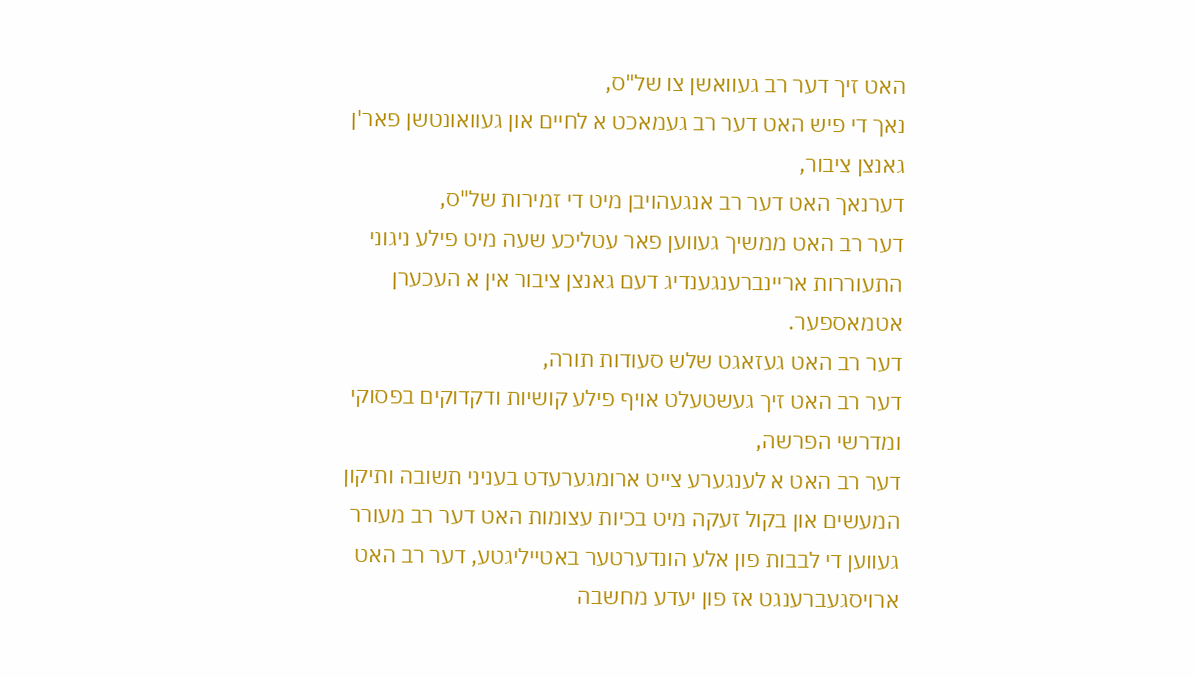האט זיך דער רב געוואשן צו של"ס,
נאך די פיש האט דער רב געמאכט א לחיים און געוואונטשן פאר'ן גאנצן ציבור,
דערנאך האט דער רב אנגעהויבן מיט די זמירות של"ס,
דער רב האט ממשיך געווען פאר עטליכע שעה מיט פילע ניגוני התעוררות אריינברענגענדיג דעם גאנצן ציבור אין א העכערן אטמאספער.
דער רב האט געזאגט שלש סעודות תורה,
דער רב האט זיך געשטעלט אויף פילע קושיות ודקדוקים בפסוקי ומדרשי הפרשה,
דער רב האט א לענגערע צייט ארומגערעדט בעניני תשובה ותיקון המעשים און בקול זעקה מיט בכיות עצומות האט דער רב מעורר געווען די לבבות פון אלע הונדערטער באטייליגטע, דער רב האט ארויסגעברענגט אז פון יעדע מחשבה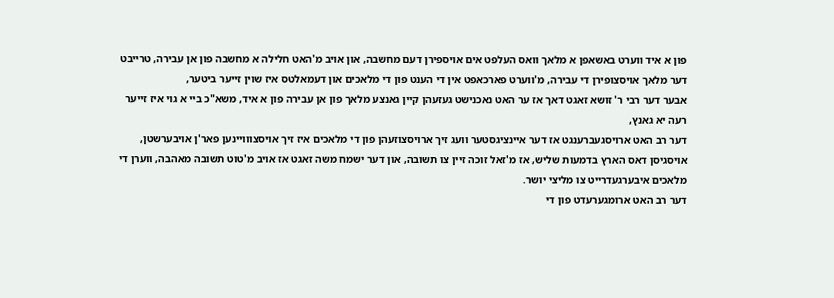פון א איד װערט באשאפן א מלאך וואס העלפט אים אויספירן דעם מחשבה, און אויב מ'האט חלילה א מחשבה פון אן עבירה, טרייבט דער מלאך אויסצופירן די עבירה, מ'ווערט פארכאפט אין די הענט פון די מלאכים און דעמאלטס איז שוין זייער ביטער,
אבער דער רבי ר' זושא זאגט דאך אז ער האט נאכנישט געזעהן קיין גאנצע מלאך פון אן עבירה פון א איד, משא"כ ביי א גוי איז זייער רעה יא גאנץ,
דער רב האט ארויסגעברענגט אז דער איינציגסטער וועג זיך ארויסצוזעהן פון די מלאכים איז זיך אויסצווויינען פאר'ן אויבערשטן, אויסגיסן דאס הארץ בדמעות שליש, אז מ'זאל זוכה זיין צו תשובה, און דער ישמח משה זאגט אז אויב מ'טוט תשובה מאהבה, ווערן די מלאכים איבערגעדרייט צו מליצי יושר.
דער רב האט ארומגערעדט פון די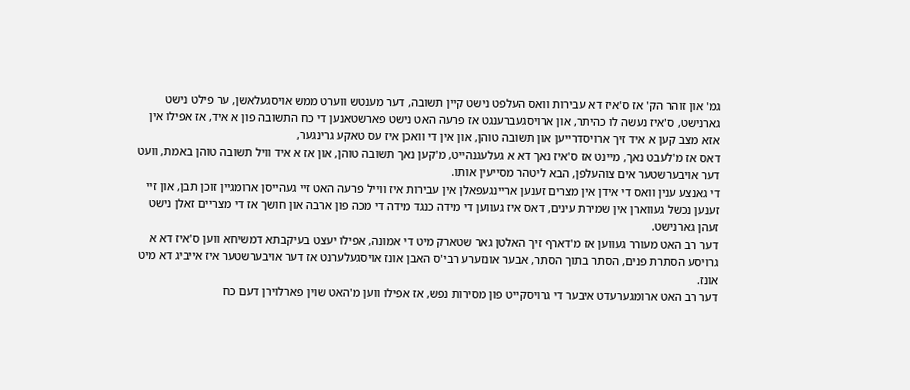גמ' און זוהר הק' אז ס'איז דא עבירות וואס העלפט נישט קיין תשובה, דער מענטש ווערט ממש אויסגעלאשן, ער פילט נישט גארנישט, ס'איז נעשה לו כהיתר, און ארויסגעברענגט אז פרעה האט נישט פארשטאנען די כח התשובה פון א איד, אז אפילו אין אזא מצב קען א איד זיך ארויסדרייען און תשובה טוהן, און אין די וואכן איז עס טאקע גרינגער,
דאס אז מ'לעבט נאך, מיינט אז ס'איז נאך דא א געלעגנהייט, מ'קען נאך תשובה טוהן, און אז א איד וויל תשובה טוהן באמת, וועט דער אויבערשטער אים צוהעלפן, הבא ליטהר מסייעין אותו.
די גאנצע ענין וואס די אידן אין מצרים זענען אריינגעפאלן אין עבירות איז ווייל פרעה האט זיי געהייסן ארומגיין זוכן תבן, און זיי זענען נכשל געווארן אין שמירת עינים, דאס איז געווען די מידה כנגד מידה די מכה פון ארבה און חושך אז די מצריים זאלן נישט זעהן גארנישט.
דער רב האט מעורר געווען אז מ'דארף זיך האלטן גאר שטארק מיט די אמונה, אפילו יעצט בעיקבתא דמשיחא ווען ס'איז דא א גרויסע הסתרת פנים, הסתר בתוך הסתר, אבער אונזערע רבי'ס האבן אונז אויסגעלערנט אז דער אויבערשטער איז אייביג דא מיט אונז.
דער רב האט ארומגערעדט איבער די גרויסקייט פון מסירות נפש, אז אפילו ווען מ'האט שוין פארלוירן דעם כח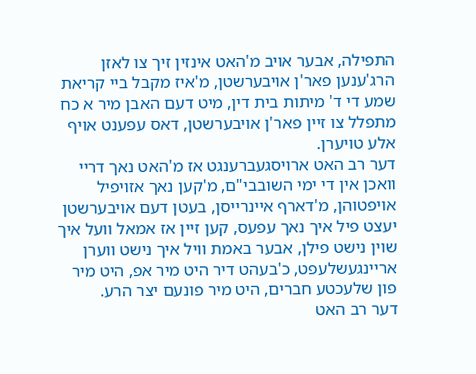התפילה, אבער אויב מ'האט אינזין זיך צו לאזן הרג'ענען פאר'ן אויבערשטן, מ'איז מקבל ביי קריאת שמע די ד' מיתות בית דין, מיט דעם האבן מיר א כח מתפלל צו זיין פאר'ן אויבערשטן, דאס עפענט אויף אלע טויערן.
דער רב האט ארויסגעברענגט אז מ'האט נאך דריי וואכן אין די ימי השובבי"ם, מ'קען נאך אזויפיל אויפטוהן, מ'דארף איינרייסן, בעטן דעם אויבערשטן יעצט פיל איך נאך עפעס, קען זיין אז אמאל וועל איך שוין נישט פילן, אבער באמת וויל איך נישט ווערן אריינגעשלעפט, כ'בעהט דיר היט מיר אפ, היט מיר פון שלעכטע חברים, היט מיר פונעם יצר הרע.
דער רב האט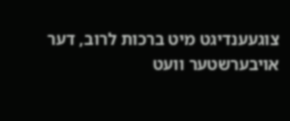צוגעענדיגט מיט ברכות לרוב, דער אויבערשטער וועט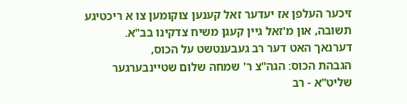זיכער העלפן אז יעדער זאל קענען צוקומען צו א ריכטיגע תשובה, און מ'זאל גיין קעגן משיח צדקינו בב"א.
דערנאך האט דער רב געבענטשט על הכוס,
הגבהת הכוס: הגה"צ ר' שמחה שלום שטיינבערגער שליט"א - רב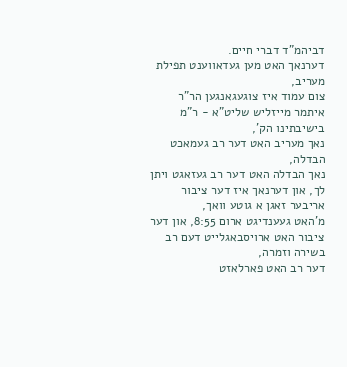דביהמ"ד דברי חיים.
דערנאך האט מען געדאווענט תפילת מעריב,
צום עמוד איז צוגעגאנגען הר"ר איתמר מייזליש שליט"א - ר"מ בישיבתינו הק',
נאך מעריב האט דער רב געמאכט הבדלה,
נאך הבדלה האט דער רב געזאגט ויתן לך, און דערנאך איז דער ציבור אריבער זאגן א גוטע וואך,
מ'האט געענדיגט ארום 8:55, און דער ציבור האט ארויסבאגלייט דעם רב בשירה וזמרה,
דער רב האט פארלאזט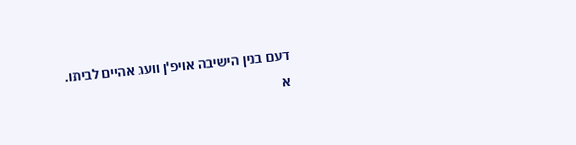דעם בנין הישיבה אויפ'ן וועג אהיים לביתו.
א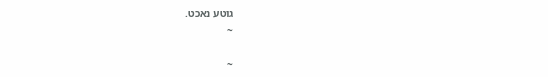גוטע נאכט.
~

~